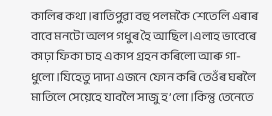কালিৰ কথা।ৰাতিপুৱা বহু পলমকৈ শেতেলি এৰাৰ বাবে মনটো অলপ গধুৰ হৈ আছিল।এলাহ ভাবেৰে কাঢ়া ফিকা চাহ একাপ গ্ৰহন কৰিলো আৰু গা-ধুলো।যিহেতু দাদা এজনে ফোন কৰি তেওঁৰ ঘৰলৈ মাতিলে সেয়েহে যাবলৈ সাজু হ’লো।কিন্তু তেনেতে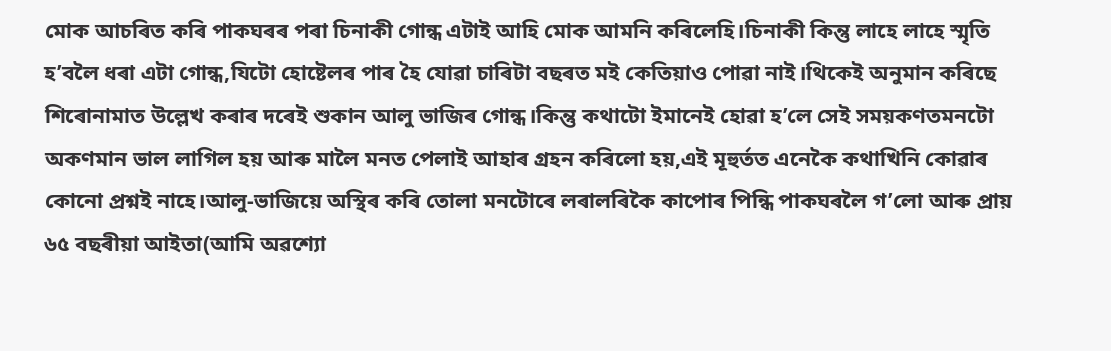মোক আচৰিত কৰি পাকঘৰৰ পৰা চিনাকী গোন্ধ এটাই আহি মোক আমনি কৰিলেহি।চিনাকী কিন্তু লাহে লাহে স্মৃতি হ’বলৈ ধৰা এটা গোন্ধ,যিটো হোষ্টেলৰ পাৰ হৈ যোৱা চাৰিটা বছৰত মই কেতিয়াও পোৱা নাই।থিকেই অনুমান কৰিছে শিৰোনামাত উল্লেখ কৰাৰ দৰেই শুকান আলু ভাজিৰ গোন্ধ।কিন্তু কথাটো ইমানেই হোৱা হ’লে সেই সময়কণতমনটো অকণমান ভাল লাগিল হয় আৰু মালৈ মনত পেলাই আহাৰ গ্ৰহন কৰিলো হয়,এই মূহুৰ্তত এনেকৈ কথাখিনি কোৱাৰ কোনো প্ৰশ্নই নাহে।আলু-ভাজিয়ে অস্থিৰ কৰি তোলা মনটোৰে লৰালৰিকৈ কাপোৰ পিন্ধি পাকঘৰলৈ গ’লো আৰু প্ৰায় ৬৫ বছৰীয়া আইতা(আমি অৱশ্যো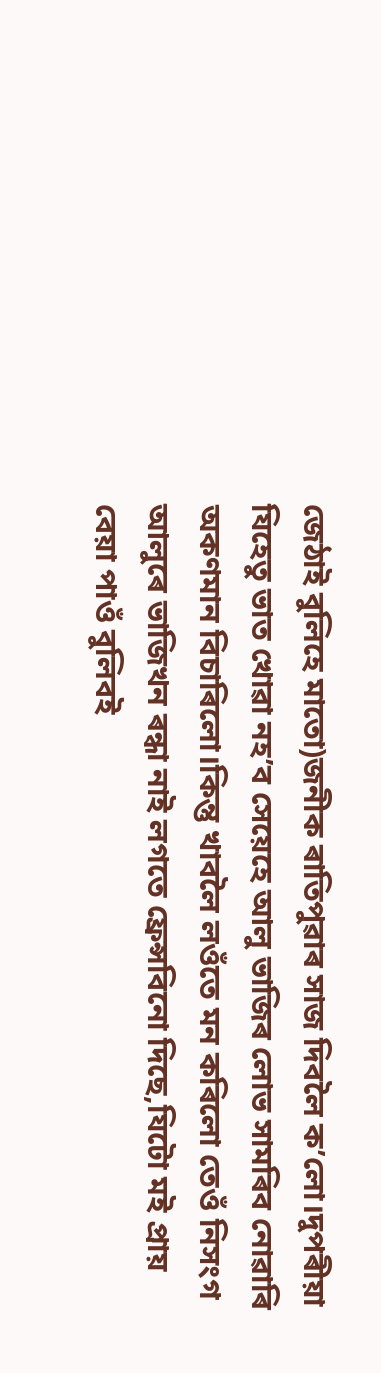জেঠাই বুলিহে মাতো)জনীক ৰাতিপুৱাৰ সাজ দিবলৈ ক’লো।দুপৰীয়া যিহেতু ভাত খোৱা নহ’ব সেয়েহে আলু ভাজিৰ লোভ সামৰিব নোৱাৰি অকণমান বিচাৰিলো।কিন্তু খাবলৈ লওঁতে মন কৰিলো তেওঁ নিসংগ আলুৰে ভাজিখন ৰন্ধা নাই লগতে ফ্ৰেন্সবিনো দিছে,যিটো মই প্ৰায় বেয়া পাওঁ বুলিবই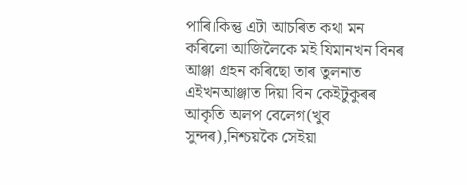পাৰি।কিন্তু এটা আচৰিত কথা মন কৰিলো আজিলৈকে মই যিমানখন বিনৰ আঞ্জা গ্ৰহন কৰিছো তাৰ তুলনাত এইখনআঞ্জাত দিয়া বিন কেইটুকুৰৰ আকৃতি অলপ বেলেগ(খুব সুন্দৰ),নিশ্চয়কৈ সেইয়া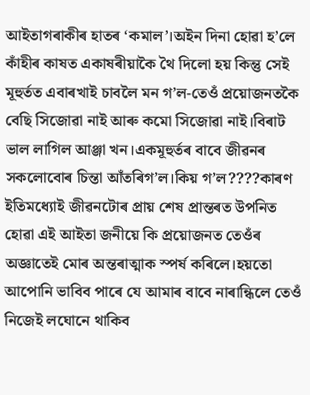আইতাগৰাকীৰ হাতৰ ‘কমাল’।অইন দিনা হোৱা হ’লে কাঁহীৰ কাষত একাষৰীয়াকৈ থৈ দিলো হয় কিন্তু সেই মূহুৰ্তত এবাৰখাই চাবলৈ মন গ’ল-তেওঁ প্ৰয়োজনতকৈ বেছি সিজোৱা নাই আৰু কমো সিজোৱা নাই।বিৰাট ভাল লাগিল আঞ্জা খন।একমূহুৰ্তৰ বাবে জীৱনৰ সকলোবোৰ চিন্তা আঁতৰিগ’ল।কিয় গ’ল????কাৰণ ইতিমধ্যোই জীৱনটোৰ প্ৰায় শেষ প্ৰান্তৰত উপনিত হোৱা এই আইতা জনীয়ে কি প্ৰয়োজনত তেওঁৰ অজ্ঞাতেই মোৰ অন্তৰাত্মাক স্পৰ্ষ কৰিলে।হয়তো আপোনি ভাবিব পাৰে যে আমাৰ বাবে নাৰান্ধিলে তেওঁ নিজেই লঘোনে থাকিব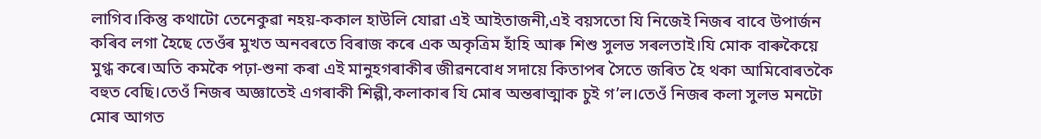লাগিব।কিন্তু কথাটো তেনেকুৱা নহয়-ককাল হাউলি যোৱা এই আইতাজনী,এই বয়সতো যি নিজেই নিজৰ বাবে উপাৰ্জন কৰিব লগা হৈছে তেওঁৰ মুখত অনবৰতে বিৰাজ কৰে এক অকৃত্ৰিম হাঁহি আৰু শিশু সুলভ সৰলতাই।যি মোক বাৰুকৈয়ে মুগ্ধ কৰে।অতি কমকৈ পঢ়া-শুনা কৰা এই মানুহগৰাকীৰ জীৱনবোধ সদায়ে কিতাপৰ সৈতে জৰিত হৈ থকা আমিবোৰতকৈ বহুত বেছি।তেওঁ নিজৰ অজ্ঞাতেই এগৰাকী শিল্পী,কলাকাৰ যি মোৰ অন্তৰাত্মাক চুই গ’ল।তেওঁ নিজৰ কলা সুলভ মনটো মোৰ আগত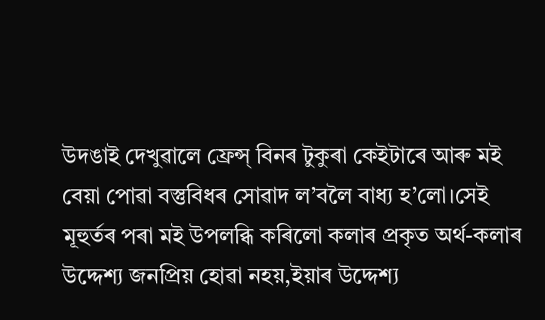উদঙাই দেখুৱালে ফ্ৰেন্স্ বিনৰ টুকুৰা কেইটাৰে আৰু মই বেয়া পোৱা বস্তুবিধৰ সোৱাদ ল’বলৈ বাধ্য হ’লো।সেই মূহুৰ্তৰ পৰা মই উপলব্ধি কৰিলো কলাৰ প্ৰকৃত অৰ্থ-কলাৰ উদ্দেশ্য জনপ্ৰিয় হোৱা নহয়,ইয়াৰ উদ্দেশ্য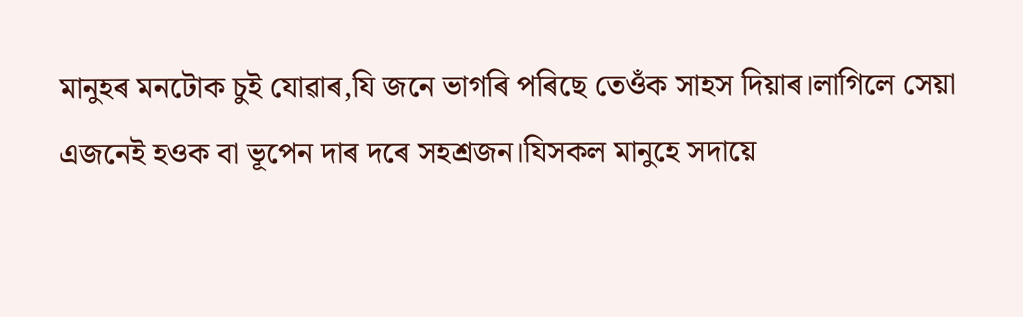মানুহৰ মনটোক চুই যোৱাৰ,যি জনে ভাগৰি পৰিছে তেওঁক সাহস দিয়াৰ।লাগিলে সেয়া এজনেই হওক বা ভূপেন দাৰ দৰে সহশ্ৰজন।যিসকল মানুহে সদায়ে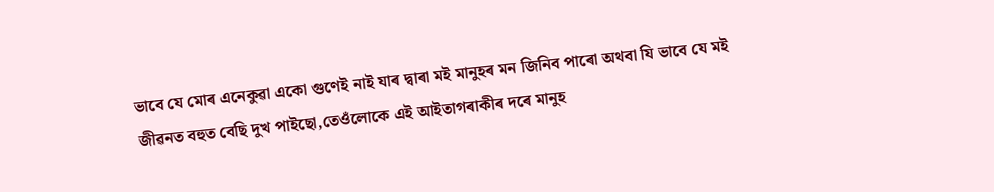ভাবে যে মোৰ এনেকুৱা একো গুণেই নাই যাৰ দ্বাৰা মই মানুহৰ মন জিনিব পাৰো অথবা যি ভাবে যে মই জীৱনত বহুত বেছি দুখ পাইছো,তেওঁলোকে এই আইতাগৰাকীৰ দৰে মানুহ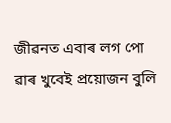জীৱনত এবাৰ লগ পো ৱাৰ খুবেই প্ৰয়োজন বুলি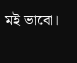মই ভাবো।